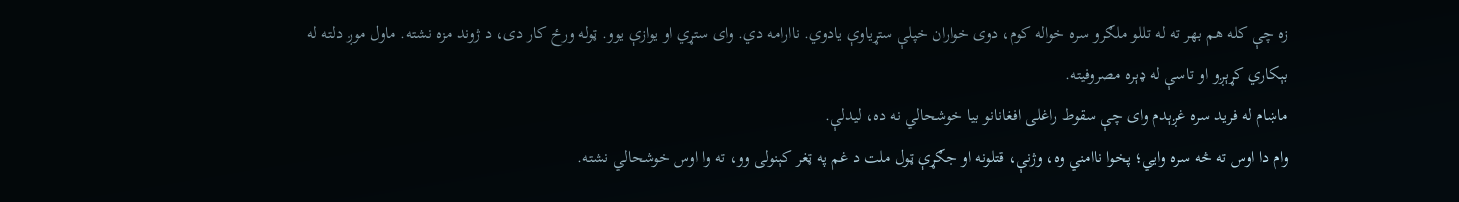زه چې کله هم بهر ته له تللو ملګرو سره خواله کوم، دوی خواران خپلې ستړیاوې یادوي. ناارامه دي. وای ستړي او یوازې یوو. ټوله ورځ کار دی، د ژوند مزه نشته. ماول موږ دلته له بېکاري کړېږو او تاسې له ډېره مصروفیته.
ماښام له فرید سره غږېدم وای چې سقوط راغلی افغانانو بیا خوشحالي نه ده، لیدلې.
وام دا اوس ته څه سره وايي؛ پخوا ناامني وه، وژنې، قتلونه او جګړې ټول ملت د غم په ټغر کېنولی وو، ته وا اوس خوشحالي نشته.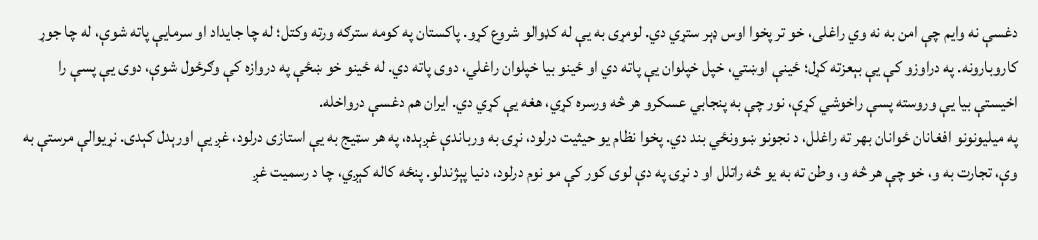دغسې نه وایم چې امن به نه وي راغلی، خو تر پخوا اوس ډېر ستړي دي. لومړی به یې له کډوالو شروع کړو. پاکستان په کومه سترګه ورته وکتل؛ له چا جایداد او سرمایې پاته شوې، له چا جوړ کاروبارونه. په دراوزو کې یې بېعزته کړل؛ ځینې اوښتي، خپل خپلوان یې پاته دي او ځینو بیا خپلوان راغلي، دوی پاته دي. له ځینو خو ښځې په دروازه کې وګرځول شوې، دوی یې پسې را اخیستې بیا یې وروسته پسې راخوشي کړې، نور چې به پنجابي عسکرو هر څه ورسره کړي، هغه یې کړي دي. ایران هم دغسې درواخله.
په میلیونونو افغانان ځوانان بهر ته راغلل، د نجونو ښوونځي بند دي. پخوا نظام یو حیثیت درلود، نړۍ به ورباندې غږېده، په هر سټیج به یې استازی درلود، غږ یې اورېدل کېدی. نړیوالې مرستې به وې، تجارت به و، خو چې هر څه و، وطن ته به یو څه راتلل او د نړۍ په دې لوی کور کې مو نوم درلود، دنیا پېژندلو. پنځه کاله کېږي، چا د رسمیت غږ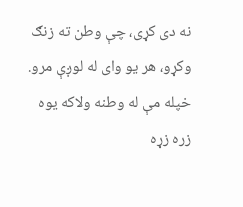نه دی کړی، چې وطن ته زنګ وکړو، هر یو وای له لوږې مرو.
خپله مې له وطنه ولاکه یوه زره زړه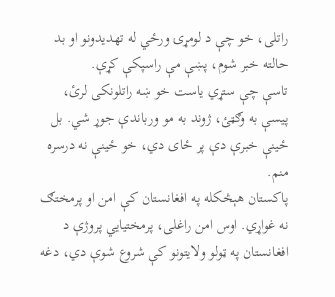راتلی، خو چې د لومړۍ ورځي له تهدیدونو او بد حالته خبر شوم، پښې مې راسپکې کړې.
تاسې چې ستړي یاست خو ښه راتلونکی لرئ، پیسې به وګټئ، ژوند به مو ورباندې جوړ شي. بل ځینې خبرې دې پر ځای دي، خو ځینې نه درسره منم.
پاکستان هېڅکله په افغانستان کې امن او پرمختګ نه غواړي. اوس امن راغلی، پرمختیايي پروژې د افغانستان په ټولو ولایتونو کې شروع شوې دي، دغه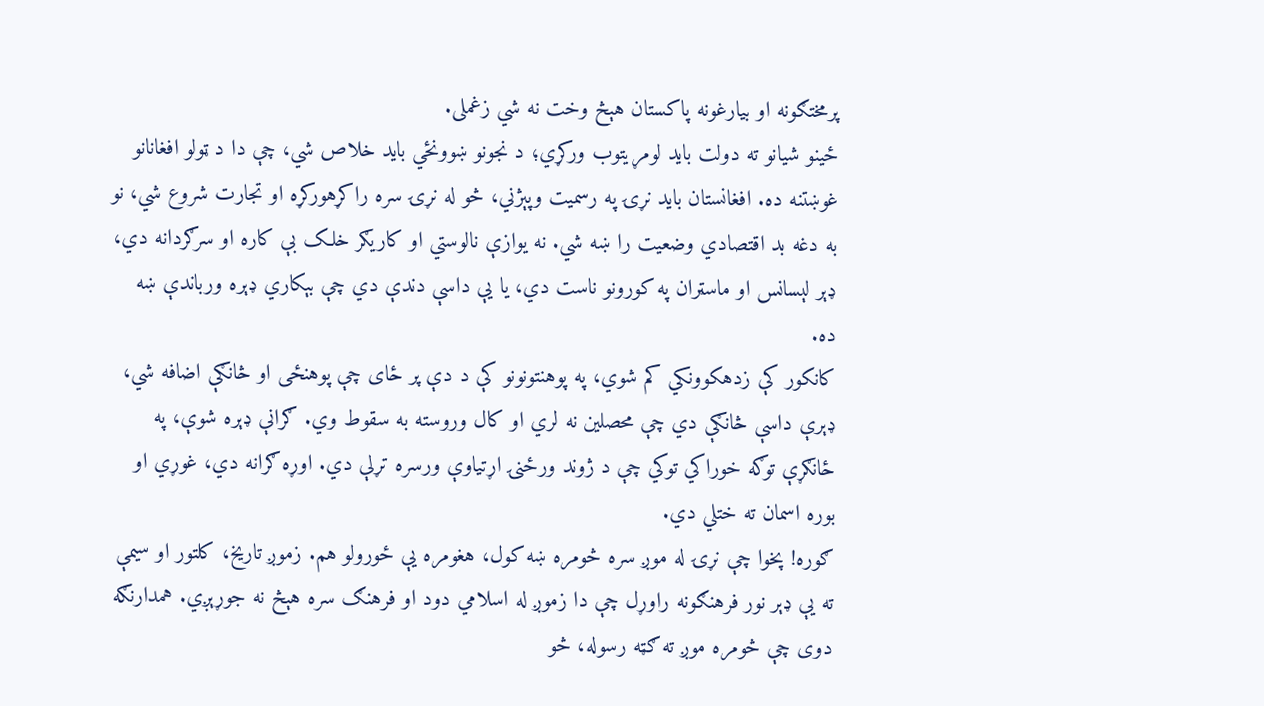پرمختګونه او بیارغونه پاکستان هېڅ وخت نه شي زغملی.
ځینو شیانو ته دولت باید لومړیتوب ورکړي؛ د نجونو ښوونځي باید خلاص شي، چې دا د ټولو افغانانو غوښتنه ده. افغانستان باید نړۍ په رسمیت وپېژني، څو له نړۍ سره راکړهورکړه او تجارت شروع شي، نو به دغه بد اقتصادي وضعیت را ښه شي. نه یوازې نالوستي او کاریګر خلک بې کاره او سرګردانه دي، ډېر لېسانس او ماسټران په کورونو ناست دي، یا یې داسې دندې دي چې بېکاري ډېره ورباندې ښه ده.
کانکور کې زدهکوونکي کم شوي، په پوهنتونونو کې د دې پر ځای چې پوهنځی او څانګې اضافه شي، ډېرې داسې څانګې دي چې محصلین نه لري او کال وروسته به سقوط وي. ګرانې ډېره شوې، په ځانګړې توګه خوراکي توکي چې د ژوند ورځنۍ اړتیاوې ورسره تړلې دي. اوړه ګرانه دي، غوړي او بوره اسمان ته ختلي دي.
ګوره! پخوا چې نړۍ له موږ سره څومره ښه کول، هغومره یې ځورولو هم. زموږ تاریخ، کلتور او سیمې ته یې ډېر نور فرهنګونه راوړل چې دا زموږ له اسلامي دود او فرهنګ سره هېڅ نه جوړېږي. همدارنګه دوی چې څومره موږ ته ګټه رسوله، څو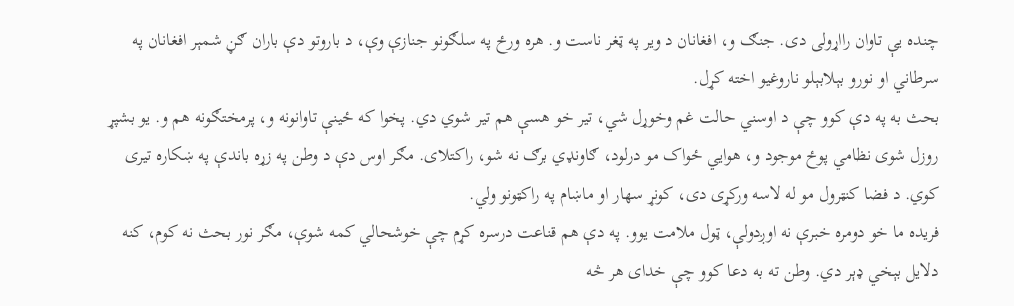چنده یې تاوان رااړولی دی. جنګ و، افغانان د ویر په ټغر ناست و. هره ورځ په سلګونو جنازې وې، د باروتو دې باران ګڼ شمېر افغانان په سرطاني او نورو بېلابېلو ناروغیو اخته کړل.
بحث به په دې کوو چې د اوسني حالت غم وخوړل شي، تیر خو هسې هم تیر شوي دي. پخوا که ځینې تاوانونه و، پرمختګونه هم و. یو بشپړ روزل شوی نظامي پوځ موجود و، هوايي ځواک مو درلود، ګاونډي برګ نه شو، راکتلای. مګر اوس دې د وطن په زړه باندې په ښکاره تیری کوي. د فضا کنټرول مو له لاسه ورکړی دی، کونړ سهار او ماښام په راکټونو ولي.
فریده ما خو دومره خبرې نه اوږدولې، ټول ملامت یوو. په دې هم قناعت درسره کړم چې خوشحالي کمه شوې، مګر نور بحث نه کوم، کنه دلایل بېخي ډېر دي. وطن ته به دعا کوو چې خدای هر څه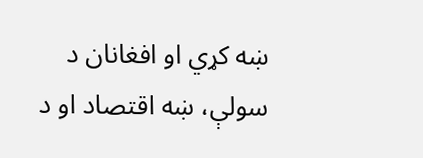ښه کړي او افغانان د سولې، ښه اقتصاد او د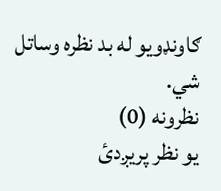ګاونډویو له بد نظره وساتل شي.
نظرونه (0)
یو نظر پریږدئ